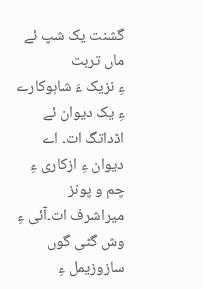گشنت یک شپ ئے ماں تربت
ءِ نزیک ءَ شاہوکارے ءِ یک دیوان ئے اڈداتگ ات۔ اے دیوان ءِ ازکاری ءِ چم و پونز
میراشرف ات۔آئی ءِ وش گٹی گوں سازوزیمل ءِ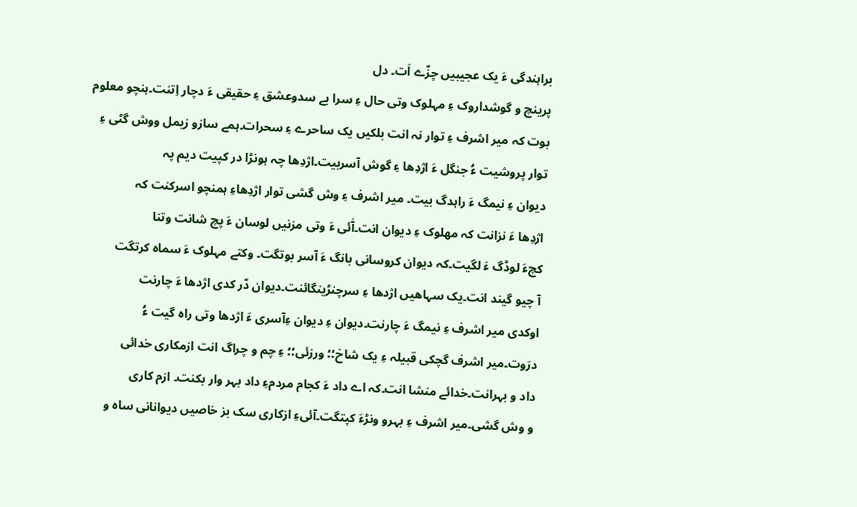براہندگی ءَ یک عجیبیں چزّے اَت۔ دل
پرینچ و گوشداروک ءِ مہلوک وتی حال ءِ سرا بے سدوعشق ءِ حقیقی ءَ دچار اِتنت۔ہنچو معلوم
بوت کہ میر اشرف ءِ توار نہ انت بلکیں یک ساحرے ءِ سحرات۔ہمے سازو زیمل ووش گٹی ءِ
توار پروشیت ءُ جنگل ءَ اژدِھا ءِ گوش آسربیت۔اژدِھا چہ ہونڑا در کپیت دیم پہ
دیوان ءِ نیمگ ءَ راہدگ بیت۔ میر اشرف ءِ وش گشی توار اژدِھاءِ ہمنچو اسرکنت کہ
اژدِھا ءَ نزانت کہ مھلوک ءِ دیوان انت۔آٰئی ءَ وتی مزنیں لوسان ءَ پچ شانت وتنا
کچءَ لوڈگ ءَ لگیت۔کہ دیوان کروسانی بانگ ءَ آسر بوتگت۔ وکتے مہلوک ءَ سماہ کرتگت
آ چیو گیند انت۔یک سہاھیں اژدھا ءِ سرچنڑینگائنت۔دیوان دّر کدی اژدھا ءَ چارنت
اوکدی میر اشرف ءِ نیمگ ءَ چارنت۔دیوان ءِ دیوان ءِآسری ءَ اژدھا وتی راہ گیت ءُ
درَوت۔میر اشرف گچکی قبیلہ ءِ یک شاخ؛؛ ورزئی؛؛ ءِ چم و چراگ انت ازمکاری خدائی
داد و بہرانت۔خدائے منشا انت۔کہ اے داد ءَ کجام مردمءِ داد بہر وار بکنت۔ ازم کاری
و وش گشی۔میر اشرف ءِ بہرو ونڑءَ کپتگت۔آئیءِ ازکاری سک بز خاصیں دیوانانی ساہ و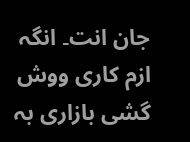جان انت۔ انگہ ازم کاری ووش گشی بازاری بہ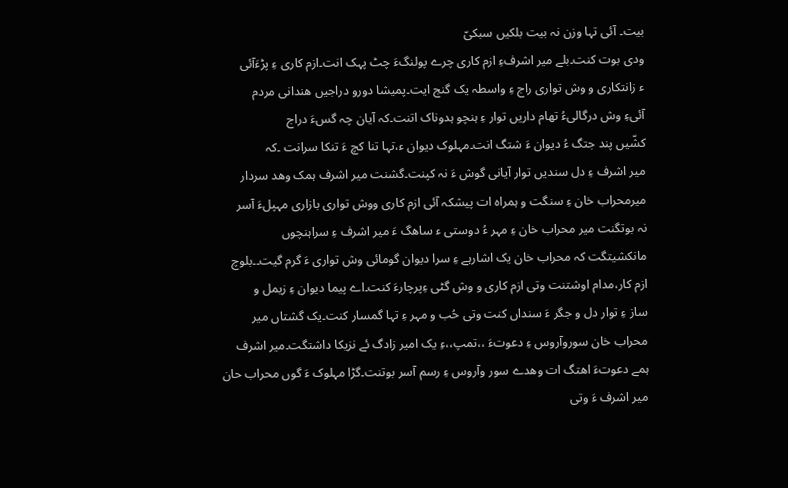بیت۔ آئی تہا وزن نہ بیت بلکیں سبکیّ
ودی بوت کنت۔بلے میر اشرفءِ ازم کاری چرے پولنگءَ چٹ پہک انت۔ازم کاری ءِ پڑءَآئی
ء زانتکاری و وش تواری راج ءِ واسطہ یک گنج ایت۔پمیشا دورو دراجیں ھندانی مردم
آئیءِ وش درگالیءُ تھام داریں توار ءِ ہنچو ہدوناک اتنت۔کہ آیان چہ گسءَ دراج
کشّیں پند جتگ ءُ دیوان ءَ شتگ انت۔مہلوک دیوان ء،تہا تنا کچ ءَ تنکا سرانت ۔کہ
میر اشرف ءِ دل سندیں توار آیانی گوش ءَ نہ کپنت۔گشنت میر اشرف ہمک وھد سردار
میرمحراب خان ءِ سنگت و ہمراہ ات پیشکہ آئی ازم کاری ووش تواری بازاری مہپلءَ آسر
نہ بوتگنت میر محراب خان ءِ مہر ءُ دوستی ء ساھگ ءَ میر اشرف ءِ سراہنچوں
مانکشیتگت کہ محراب خان یک اشارہے ءِ سرا دیوان گومائی وش تواری ءَ گرم گیت۔۔بلوچ
ازم کار،مدام اوشتنت وتی ازم کاری و وش گٹی ءِپرچارءَ کنت۔اے پیما دیوان ءِ زیمل و
ساز ءِ توار دل و جگر ءَ سنداں کنت وتی حُب و مہر ءِ تہا گمسار کنت۔یک گشتاں میر
محراب خان سوروآروس ءِ دعوتءَ ،،تمپ،،ءِ یک امیر زادگ ئے نزیکا داشتگت۔میر اشرف
ہمے دعوتءَ اھتگ ات وھدے سور وآروس ءِ رسم آسر بوتنت۔گڑا مہلوک ءَ گوں محراب حان
میر اشرف ءَ وتی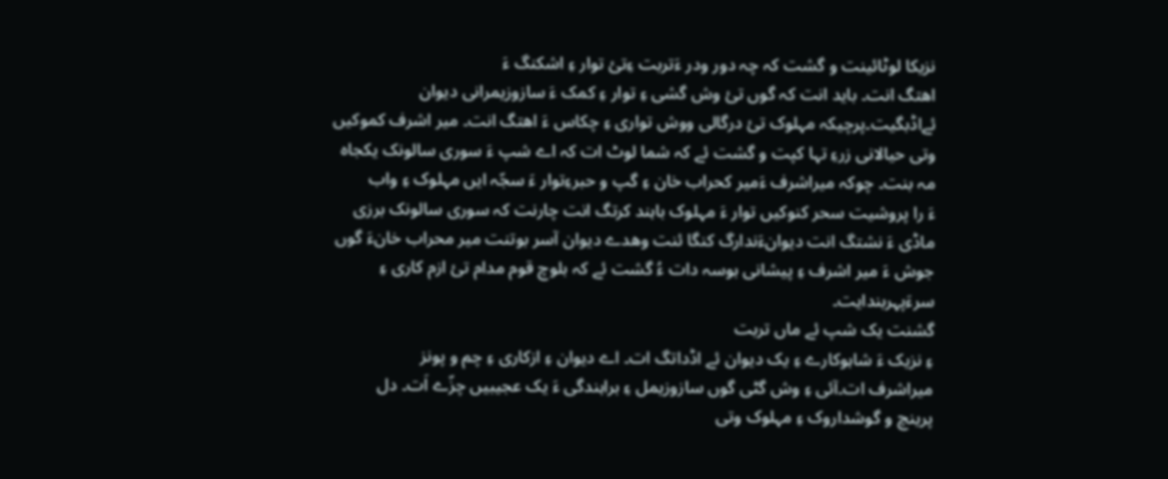نزیکا لوٹائینت و گشت کہ چہ دور ودر ءَتربت ءِتئ توار ءِ اشکنگ ءَ
اھتگ انت۔ باید انت کہ گوں تئ وش گشی ءِ توار ءِ کمک ءَ سازوزیمرانی دیوان
ئےاڈبگیت۔پرچیکہ مہلوک تئ درگالی ووش تواری ءِ چکاس ءَ اھتگ انت۔ میر اشرف کموکیں
وتی حیالانی زرءِ تہا کپت و گشت ئے کہ شما لوٹ ات کہ اے شپ ءَ سوری سالونک یکجاہ
مہ بنت۔ چوکہ میراشرف ءَمیر کحراب خان ءِ گپ و حبرءِتوار ءَ سجّہ ایں مہلوک ءِ واب
ءَ را پروشیت سحر کنوکیں توار ءَ مہلوک باہند کرتگ انت چارنت کہ سوری سالونک برزی
ماڈی ءَ نشتگ انت دیوانءَندارگ کنگا ئنت وھدے دیوان آسر بوتنت میر محراب خانءَ گوں
جوش ءَ میر اشرف ءِ پیشانی بوسہ دات ءُ گشت ئے کہ بلوچ قوم مدام تئ ازم کاری ءِ
سرءَپہربندایت۔
گشنت یک شپ ئے ماں تربت
ءِ نزیک ءَ شاہوکارے ءِ یک دیوان ئے اڈداتگ ات۔ اے دیوان ءِ ازکاری ءِ چم و پونز
میراشرف ات۔آئی ءِ وش گٹی گوں سازوزیمل ءِ براہندگی ءَ یک عجیبیں چزّے اَت۔ دل
پرینچ و گوشداروک ءِ مہلوک وتی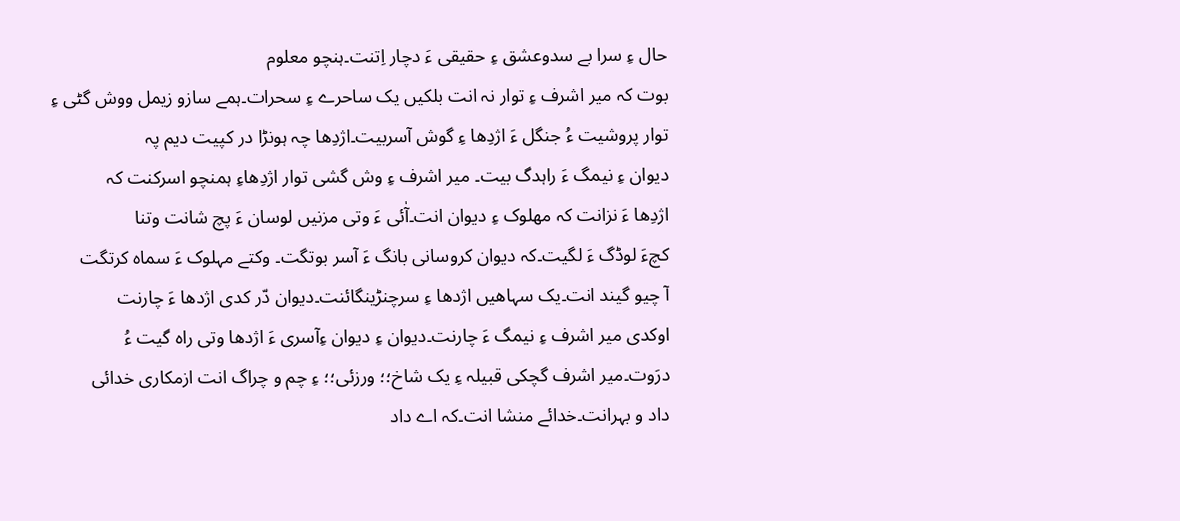حال ءِ سرا بے سدوعشق ءِ حقیقی ءَ دچار اِتنت۔ہنچو معلوم
بوت کہ میر اشرف ءِ توار نہ انت بلکیں یک ساحرے ءِ سحرات۔ہمے سازو زیمل ووش گٹی ءِ
توار پروشیت ءُ جنگل ءَ اژدِھا ءِ گوش آسربیت۔اژدِھا چہ ہونڑا در کپیت دیم پہ
دیوان ءِ نیمگ ءَ راہدگ بیت۔ میر اشرف ءِ وش گشی توار اژدِھاءِ ہمنچو اسرکنت کہ
اژدِھا ءَ نزانت کہ مھلوک ءِ دیوان انت۔آٰئی ءَ وتی مزنیں لوسان ءَ پچ شانت وتنا
کچءَ لوڈگ ءَ لگیت۔کہ دیوان کروسانی بانگ ءَ آسر بوتگت۔ وکتے مہلوک ءَ سماہ کرتگت
آ چیو گیند انت۔یک سہاھیں اژدھا ءِ سرچنڑینگائنت۔دیوان دّر کدی اژدھا ءَ چارنت
اوکدی میر اشرف ءِ نیمگ ءَ چارنت۔دیوان ءِ دیوان ءِآسری ءَ اژدھا وتی راہ گیت ءُ
درَوت۔میر اشرف گچکی قبیلہ ءِ یک شاخ؛؛ ورزئی؛؛ ءِ چم و چراگ انت ازمکاری خدائی
داد و بہرانت۔خدائے منشا انت۔کہ اے داد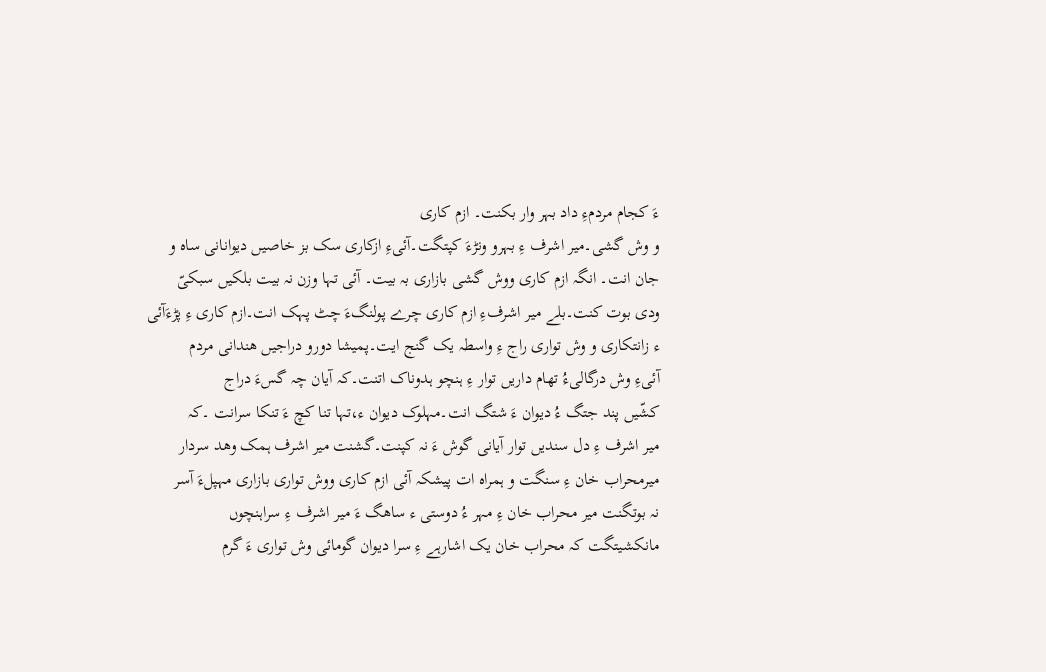ءَ کجام مردمءِ داد بہر وار بکنت۔ ازم کاری
و وش گشی۔میر اشرف ءِ بہرو ونڑءَ کپتگت۔آئیءِ ازکاری سک بز خاصیں دیوانانی ساہ و
جان انت۔ انگہ ازم کاری ووش گشی بازاری بہ بیت۔ آئی تہا وزن نہ بیت بلکیں سبکیّ
ودی بوت کنت۔بلے میر اشرفءِ ازم کاری چرے پولنگءَ چٹ پہک انت۔ازم کاری ءِ پڑءَآئی
ء زانتکاری و وش تواری راج ءِ واسطہ یک گنج ایت۔پمیشا دورو دراجیں ھندانی مردم
آئیءِ وش درگالیءُ تھام داریں توار ءِ ہنچو ہدوناک اتنت۔کہ آیان چہ گسءَ دراج
کشّیں پند جتگ ءُ دیوان ءَ شتگ انت۔مہلوک دیوان ء،تہا تنا کچ ءَ تنکا سرانت ۔کہ
میر اشرف ءِ دل سندیں توار آیانی گوش ءَ نہ کپنت۔گشنت میر اشرف ہمک وھد سردار
میرمحراب خان ءِ سنگت و ہمراہ ات پیشکہ آئی ازم کاری ووش تواری بازاری مہپلءَ آسر
نہ بوتگنت میر محراب خان ءِ مہر ءُ دوستی ء ساھگ ءَ میر اشرف ءِ سراہنچوں
مانکشیتگت کہ محراب خان یک اشارہے ءِ سرا دیوان گومائی وش تواری ءَ گرم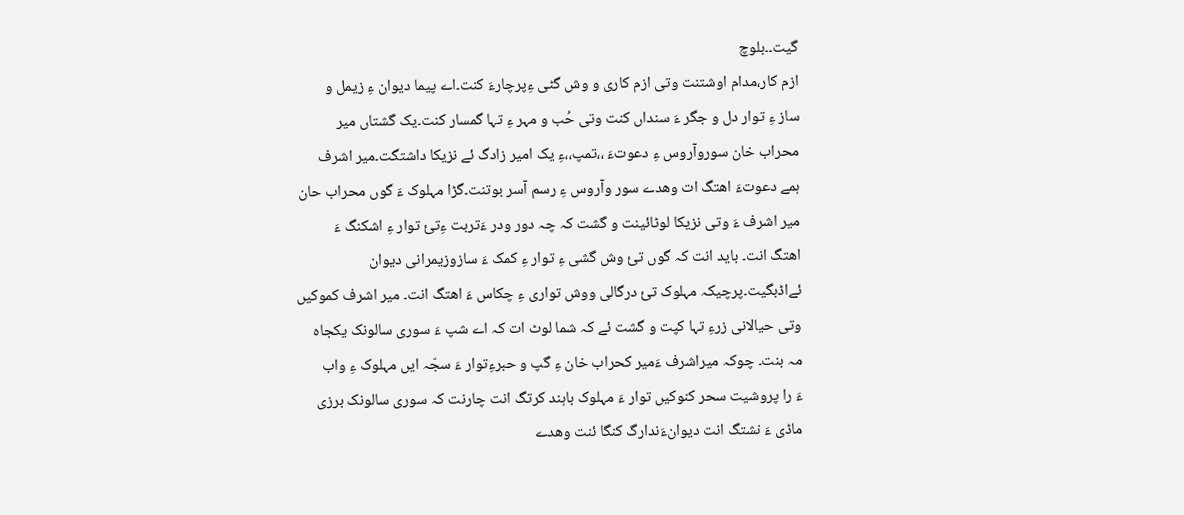گیت۔۔بلوچ
ازم کار،مدام اوشتنت وتی ازم کاری و وش گٹی ءِپرچارءَ کنت۔اے پیما دیوان ءِ زیمل و
ساز ءِ توار دل و جگر ءَ سنداں کنت وتی حُب و مہر ءِ تہا گمسار کنت۔یک گشتاں میر
محراب خان سوروآروس ءِ دعوتءَ ،،تمپ،،ءِ یک امیر زادگ ئے نزیکا داشتگت۔میر اشرف
ہمے دعوتءَ اھتگ ات وھدے سور وآروس ءِ رسم آسر بوتنت۔گڑا مہلوک ءَ گوں محراب حان
میر اشرف ءَ وتی نزیکا لوٹائینت و گشت کہ چہ دور ودر ءَتربت ءِتئ توار ءِ اشکنگ ءَ
اھتگ انت۔ باید انت کہ گوں تئ وش گشی ءِ توار ءِ کمک ءَ سازوزیمرانی دیوان
ئےاڈبگیت۔پرچیکہ مہلوک تئ درگالی ووش تواری ءِ چکاس ءَ اھتگ انت۔ میر اشرف کموکیں
وتی حیالانی زرءِ تہا کپت و گشت ئے کہ شما لوٹ ات کہ اے شپ ءَ سوری سالونک یکجاہ
مہ بنت۔ چوکہ میراشرف ءَمیر کحراب خان ءِ گپ و حبرءِتوار ءَ سجّہ ایں مہلوک ءِ واب
ءَ را پروشیت سحر کنوکیں توار ءَ مہلوک باہند کرتگ انت چارنت کہ سوری سالونک برزی
ماڈی ءَ نشتگ انت دیوانءَندارگ کنگا ئنت وھدے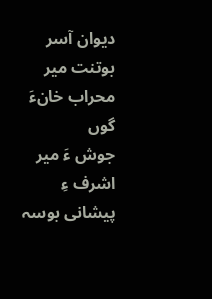دیوان آسر بوتنت میر محراب خانءَ گوں
جوش ءَ میر اشرف ءِ پیشانی بوسہ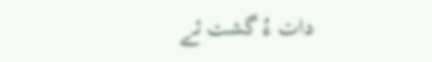دات ءُ گشت ئے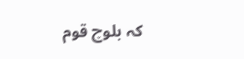کہ بلوچ قوم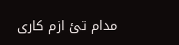مدام تئ ازم کاری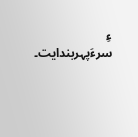ءِ
سرءَپہربندایت۔